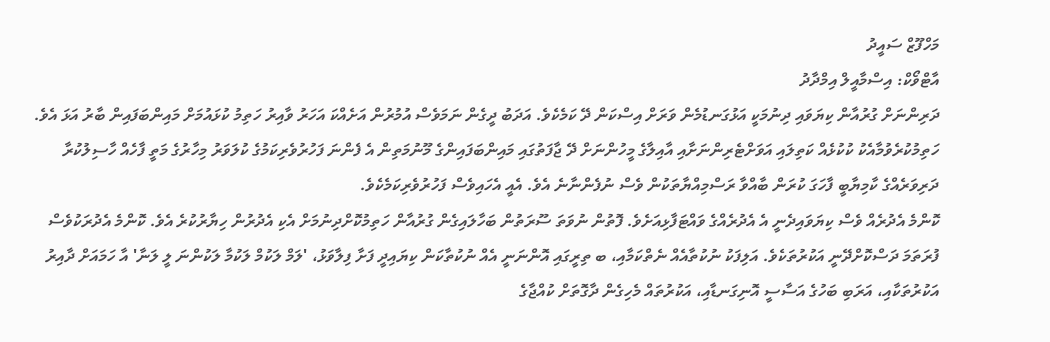މަހްފޫޒް ސައީދު
އާޓްވޯކް: އިސްމާއީލް އިމްދާދު
ދަރިންނަށް ގުރުއާން ކިޔަވައި ދިނުމަކީ އަޅުގަނޑުމެން ވަރަށް އިސްކަން ދޭ ކަމެކެވެ. އަދަބު ދީގެން ނަމަވެސް އުމުރުން އަށެއްކަ އަހަރު ވާއިރު ހަތިމު ކުޅައުމަށް މައިންބަފައިން ބާރު އަޅަ އެވެ. ހަތިމުކުރެވުމާއެކު ކުކުޅެއް ކަތިލައި އަވަށްޓެރިންނަށާއި އާއިލާގެ މީހުންނަށް ދޭ ޖާފަތުގައި މައިންބަފައިންގެ މޫނުމަތިން އެ ފެންނަ ފަހުރުވެރިކަމުގެ ކުލަވަރު މިހާރުގެ މަތީ ފާހެއް ހާސިލުކުރާ ދަރިވަރެއްގެ ކާމިޔާބީ ފާހަގަ ކުރަން ބާއްވާ ރަސްމިއްޔާތަކުން ވެސް ނުފެންނާނެ އެވެ. އެއީ އެހައިވެސް ފަހުރުވެރިކަމެކެވެ.
ކޮންމެ އެދުރެއް ވެސް ކިޔަވައިދެނީ އެ އެދުރެއްގެ ވައްޓަފާޅިއަށެވެ. ފޮތުން ނުވަތަ ސޫރަތުން ބަހާލައިގެން ގުރުއާން ހަތިމުކޮށްދިނުމަށް އެކި އެދުރުން ހިޔާރުކުރެ އެވެ. ކޮންމެ އެދުރަކުވެސް ފުރަތަމަ ދަސްކޮށްދޭނީ އަކުރުތަކެވެ. އަލިފަކު ނުކުތާއެއް ނެތްކަމާއި، ބ ތިރީގައި އޮންނަނީ އެއް ނުކުތާކަން ކިޔައިދީ ފަށާ ފިލާވަޅު، 'ލަމް ލަކުމް ލަކުމާ ލަކުންނަ ލީ ލަނާ' އާ ހަމައަށް ދާއިރު އަކުރުތަކާއި، އަރަބި ބަހުގެ އަސާސީ އޮނިގަނޑާއި، އަކުރުތައް މެހިގެން ދާގޮތަށް ކުއްޖާގެ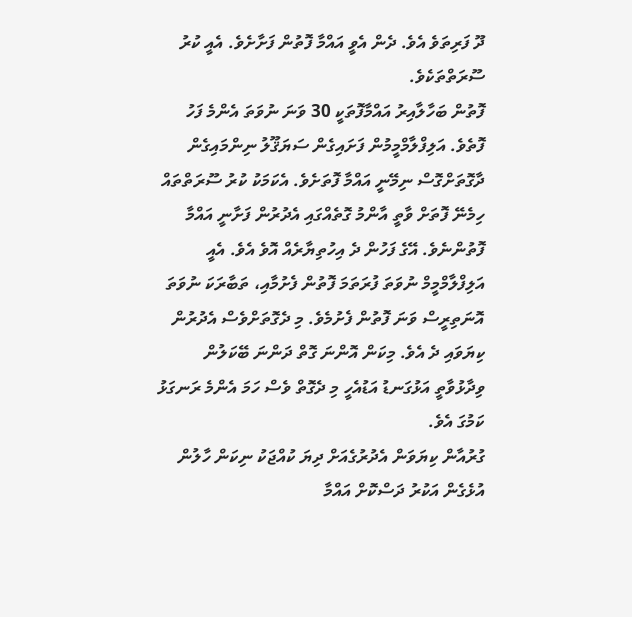ދޫ ފަރިތަވެ އެވެ. ދެން އެވީ އައްމާ ފޮތުން ފަށާށެވެ. އެއީ ކުރު ސޫރަތްތަކެވެ.
ފޮތުން ބަހާލާއިރު އައްމާފޮތަކީ 30 ވަނަ ނުވަތަ އެންމެ ފަހު ފޮތެވެ. އަލިފްލާމްމީމުން ފަށައިގެން ސަޔަޤޫލު ނިންމައިގެން ދާގޮތަށްގޮސް ނިމޭނީ އައްމާ ފޮތަށެވެ. އެކަމަކު ކުރު ސޫރަތްތައް ހިމެނޭ ފޮތަށް ވާތީ އާންމު ގޮތެއްގައި އެދުރުން ފަށާނީ އައްމާ ފޮތުންނެވެ. އޭގެ ފަހުން ދެ އިހުތިޔާރެއް އޮވެ އެވެ. އެއީ އަލިފްލާމްމީމް ނުވަތަ ފުރަތަމަ ފޮތުން ފެށުމާއި، ތަބާރަކަ ނުވަތަ އޮނަތިރީސް ވަނަ ފޮތުން ފެށުމެވެ. މި ދެގޮތަށްވެސް އެދުރުން ކިޔަވައި ދެ އެވެ. މިކަން އޮންނަ ގޮތް ދަންނަ ބޭކަލުން ވިދާޅުވާތީ އަޅުގަނޑު އަޑުއެހީ މި ދެގޮތް ވެސް ހަމަ އެންމެ ރަނގަޅު ކަމުގަ އެވެ.
ގުރުއާން ކިޔަވަން އެދުރުގެއަށް ދިޔަ ކުއްޖަކު ނިކަން ހާލުން އުޅެގެން އަކުރު ދަސްކޮށް އައްމާ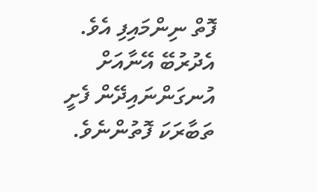ފޮތް ނިންމައިފި އެވެ. އެދުރުބޭ އޭނާއަށް އުނގަންނައިދޭން ފެށީ ތަބާރަކަ ފޮތުންނެވެ.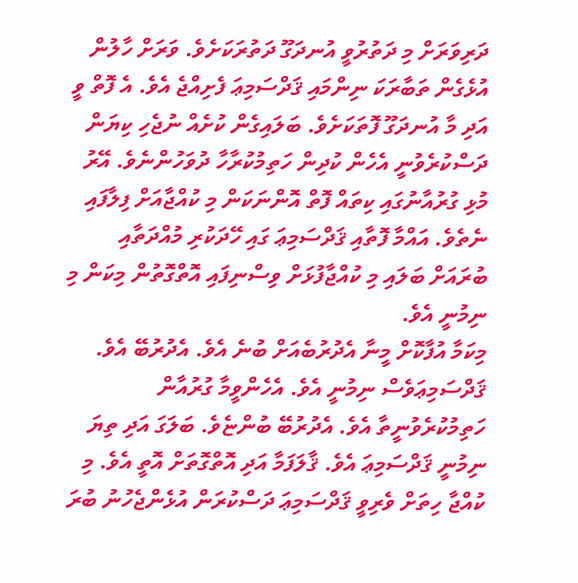ދަރިވަރަށް މި ދަތުރުވީ އުނދަގޫ ދަތުރަކަށެވެ. ވަރަށް ހާލުން އުޅެގެން ތަބާރަކަ ނިންމައި ޤަދްސަމިޢަ ފެށިއްޖެ އެވެ. އެ ފޮތް ވީ އަދި މާ އުނދަގޫ ފޮތަކަށެވެ. ބަލައިގެން ކުށެއް ނުޖެހި ކިޔަން ދަސްކުރެވުނީ އެހެން ކުދިން ހަތިމުކުރާހާ ދުވަހުންނެވެ. އޭރު މުޅި ގުރުއާނުގައި ކިތައް ފޮތް އޮންނަކަން މި ކުއްޖާއަށް ފިލާފައި ނެތެވެ. އައްމާ ފޮތާއި ޤަދްސަމިޢަ ގައި ހޭދަކުރި މުއްދަތާއި ބުރައަށް ބަލައި މި ކުއްޖާފުޅަށް ވިސްނިފައި އޮތްގޮތުން މިކަން މި ނިމުނީ އެވެ.
މިކަމާ އުފާކޮށް މީނާ އެދުރުބެއަށް ބުނެ އެވެ. އެދުރުބޭ އެވެ. ޤަދްސަމިޢަވެސް ނިމުނީ އެވެ. އެހެންވީމާ ގުރުއާން ހަތިމުކުރެވުނީތާ އެވެ. އެދުރުބޭ ބުންޏެވެ. ބަލަގަ އަދި ތިޔަ ނިމުނީ ޤަދްސަމިޢަ އެވެ. ޤާލަފަމާ އަދި އޮތްގޮތަށް އޮތީ އެވެ. މި ކުއްޖާ ހިތަށް ވެރިވީ ޤަދްސަމިޢަ ދަސްކުރަން އުޅެންޖެހުނު ބުރަ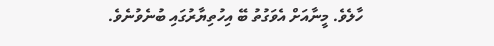ހާލެވެ. މީނާއަށް އެވަގުތު ބޭ އިހުތިޔާރުގައި ބުނެވުނެވެ.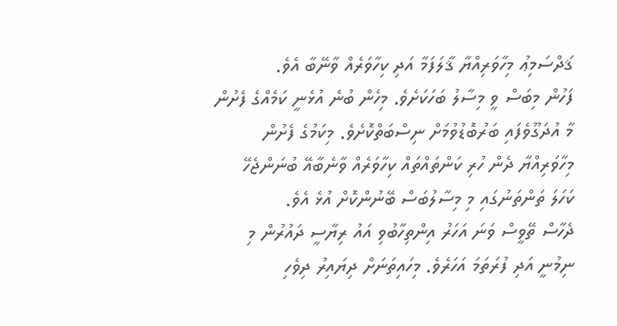ޤަދްސަމިޢު މިހާވަރިއްޔާ ޤާލަފަމާ އަދި ކިހާވަރެއް ވާނޭބާ އެވެ.
ފަހުން މިބަސް ވީ މިސާލު ބަހަކަށެވެ. މިހެން ބުނެ އުޅެނީ ކަމެއްގެ ފެށުން މާ އުދަގޫވެފައި ބަރުބޮޑުވުމަށް ނިސްބަތްކޮށެވެ. މިކަމުގެ ފެށުން މިހާވަރިއްޔާ ދެން ހުރި ކަންތައްތައް ކިހާވަރެއް ވާނެބާއޭ ބުނަންޖެހޭ ކަހަލަ ތަންތަނުގައި މި މިސާލުބަސް ބޭނުންކޮށް އުޅެ އެވެ.
ދެހާސް ތޭވީސް ވަނަ އަހަރު އިންތިހާބުވި އައު ރިޔާސީ ދައުރުން މި ނިމުނީ އަދި ފުރަތަމަ އަހަރެވެ. މިހައިތަނަށް ދިޔައިރު ދިވެހި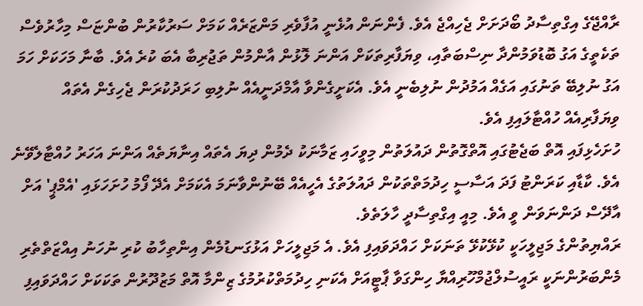ރާއްޖޭގެ އިގްތިސާދު ބޯދަށަށް ޖެހިއްޖެ އެވެ. ފެންނަން އުޅެނީ އުފާވެރި މަންޒަރެއް ކަމަށް ސަރުކާރުން ބުންޏަސް މިހާރުވެސް ތަކެތީގެ އަގު ބޮޑުވަމުންދާ ނިސްބަތާއި، ވިޔަފާރިތަކަށް އަންނަ ލޮޅުން އާންމުން ތަޖުރިބާ އެބަ ކުރެ އެވެ. ބާނާ މަހަކަށް ހަމަ އަގު ނުލިބޭ ތަނުގައި އަގެއް އަމުދުން ނުލިބެނީ އެވެ. އެކަށީގެންވާ އާމްދަނީއެއް ނުލިބި ހަރަދުކުރަން ޖެހިގެން އެތައް ވިޔަފާރިއެއް ހުއްޓާލައިފި އެވެ.
ހުށަހެޅިފައި އޮތް ބަޖެޓުގައި އޮތްގޮތުން ދައުލަތުން މިވީހައި ޒަމާނަކު ދެމުން ދިޔަ އެތައް އިނާޔަތެއް އަންނަ އަހަރު ހުއްޓާލެވޭނެ އެވެ. ކާޑާއި ކަރަންޓު ފަދަ އަސާސީ ހިދުމަތްތަކުން ދައުލަތުގެ އެހީއެއް ބޭނުންވާނަމަ އެކަމަށް އެދޭ ފޯމު ހުށަހަޅައި 'އެމްޕީ' އަށް އާދޭސް ދަންނަވަން ވީ އެވެ. މިއީ އިގްތިސާދީ ހާލަތެވެ.
ރައްޔިތުންގެ މަޖިލީހަކީ ކުޅޭކުޅޭ ތަނަކަށް ހައްދަވައިފި އެވެ. އެ މަޖިލީހަށް އަޅުގަނޑުމެން އިންތިހާބު ކުރި ނުހަނު އިއްޒަތްތެރި މެންބަރުންނަކީ ރައީސުލްޖުމްހޫރިއްޔާ ހިންގަވާ ޕާޓީއަށް އެކަނި ހިދުމަތްކުރުމުގެ ޒިންމާ އޮތް މަޒުދޫރުން ތަކަކަށް ހައްދަވައިފި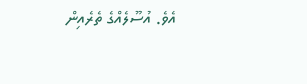އެވެ. އުސޫލެއްގެ ތެރެއިން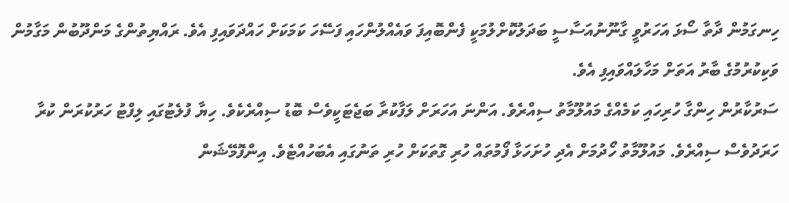ހިނގަމުން ދާތާ ސޯޅަ އަހަރުވީ ގާނޫނުއަސާސީ ބަދަލުކޮށްލުމަކީ ފެންބޮއިފަ ވައެއްލުންހައި ފަސޭހަ ކަމަކަށް ހައްދަވައިފި އެވެ. ރައްޔިތުންގެ މަންދޫބުން މަގާމުން ވަކިކުރުމުގެ ބާރު އަތަށް މަހާލައްވައިފި އެވެ.
ސަރުކާރުން ހިންގާ ހުރިހައި ކަމެއްގެ މައުލޫމާތު ސިއްރެވެ. އަންނަ އަހަރަށް ލަފާކުރާ ބަޖެޓަކީވެސް ބޮޑު ސިއްރެކެވެ. ހިޔާ ފުލެޓުގައި ލިފްޓު ހަރުކުރަން ކުރާ ހަރަދުވެސް ސިއްރެވެ. މައުލޫމާތު ހޯދުމަށް އެދި ހުށަހަޅާ ފޯމުތައް ހުރި ގޮތަކަށް ހުރި ތަނުގައި އެބަހުއްޓެވެ. އިންފޮމޭޝަން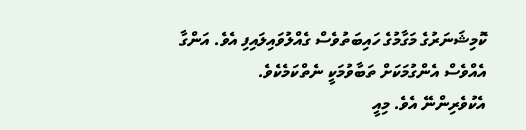ކޮމިޝަނަރުގެ މަގާމުގެ ހައިބަތުވެސް ގެއްލުވައިލައިފި އެވެ. އަންގާ އެއްވެސް އެންގުމަކަށް ތަބާވުމަކީ ނެތްކަމެކެވެ.
އެކުވެރިންނޭ އެވެ. މިއީ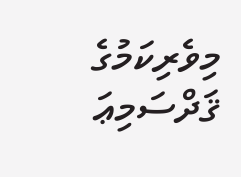މިވެރިކަމުގެ ޤަދްސަމިޢަ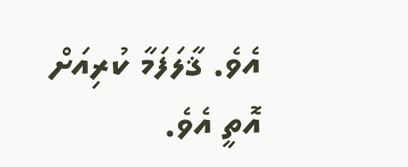އެވެ. ޤާލަފަމާ ކުރިއަށް އޮތީ އެވެ.